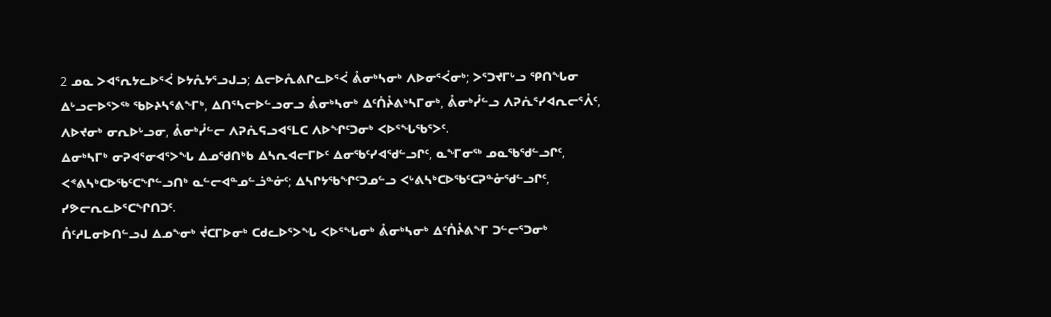2 ᓄᓇ ᐳᐊᕐᕆᔭᓚᐅᕐᐹ ᐅᔭᕅᔭᕐᓗᒍᓗ; ᐃᓕᐅᕅᕕᒋᓚᐅᕐᐹ ᕔᓂᒃᓴᓂᒃ ᐱᐅᓂᕐᐹᓂᒃ; ᐳᕐᑐᔪᒥᒡᓗ ᕿᑎᖓᓂ ᐃᒡᓗᓕᐅᕐᐳᖅ ᖃᐅᔨᓴᕐᕕᖕᒥᒃ, ᐃᑎᕐᓴᓕᐅᓪᓗᓂᓗ ᕔᓂᒃᓴᓂᒃ ᐃᑦᑏᔧᕕᒃᓴᒥᓂᒃ, ᕔᓂᒃᓮᓪᓗ ᐱᕈᕇᕐᓯᐊᕆᓕᕐᐰᑦ, ᐱᐅᔪᓂᒃ ᓂᕆᐅᒡᓗᓂ, ᕔᓂᒃᓮᓪᓕ ᐱᕈᕇᕋᓗᐊᕐᒪᑕ ᐱᐅᖏᑦᑐᓂᒃ ᐸᐅᕐᖓᖃᕐᐳᑦ.
ᐃᓂᒃᓴᒥᒃ ᓂᕈᐊᕐᓂᐊᕐᐳᖓ ᐃᓄᖁᑎᒃᑲ ᐃᓴᕆᐊᓕᒥᐅᑦ ᐃᓂᖃᑦᓯᐊᖁᓪᓗᒋᑦ, ᓇᖕᒥᓂᖅ ᓄᓇᖃᖁᓪᓗᒋᑦ, ᐸᕝᕕᓴᒃᑕᐅᖃᑦᑕᖏᓪᓗᑎᒃ ᓇᓪᓕᐊᓐᓄᓪᓘᓐᓃᑦ; ᐃᓴᒋᔭᖃᖏᑦᑐᓄᓪᓗ ᐸᒡᕕᓴᒃᑕᐅᖃᑦᑕᕈᓐᓁᖁᓪᓗᒋᑦ, ᓯᕗᓕᕆᓚᐅᕐᑕᖏᑎᑐᑦ.
ᑍᑦᓱᒪᓂᐅᑎᓪᓗᒍ ᐃᓄᖕᓂᒃ ᔫᑕᒥᐅᓂᒃ ᑕᑯᓚᐅᕐᐳᖓ ᐸᐅᕐᖓᓂᒃ ᕔᓂᒃᓴᓂᒃ ᐃᑦᑏᔧᕕᖕᒥ ᑐᓪᓕᕐᑐᓂᒃ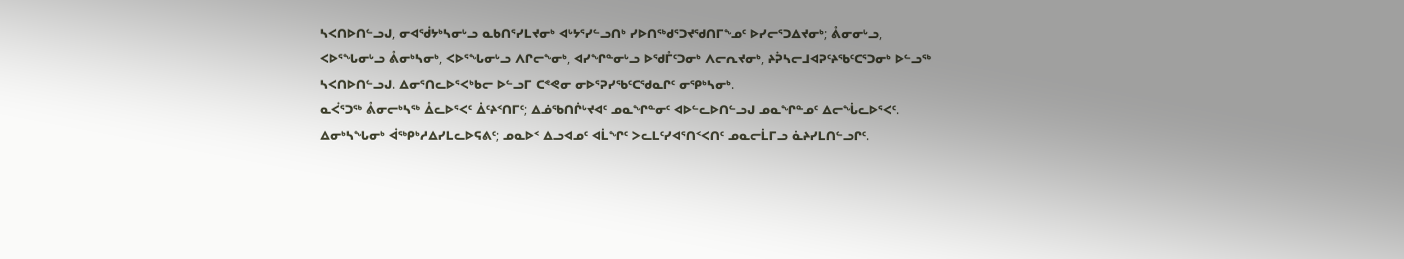ᓴᐸᑎᐅᑎᓪᓗᒍ, ᓂᐊᖂᔭᒃᓴᓂᒡᓗ ᓇᑲᑎᕐᓯᒪᔪᓂᒃ ᐊᒡᔭᕐᓯᓪᓗᑎᒃ ᓯᐅᑎᖅᑯᕐᑐᔪᖁᑎᒥᖕᓄᑦ ᐅᓯᓕᕐᑐᐃᔪᓂᒃ; ᕔᓂᓂᒡᓗ, ᐸᐅᕐᖓᓂᒡᓗ ᕔᓂᒃᓴᓂᒃ, ᐸᐅᕐᖓᓂᒡᓗ ᐱᒋᓕᖕᓂᒃ, ᐊᓯᖏᓐᓂᒡᓗ ᐅᖁᒤᑦᑐᓂᒃ ᐱᓕᕆᔪᓂᒃ, ᔨᕉᓴᓕᒧᐊᕈᑦᔨᖃᑦᑕᕐᑐᓂᒃ ᐅᓪᓗᖅ ᓴᐸᑎᐅᑎᓪᓗᒍ. ᐃᓂᕐᑎᓚᐅᕐᐸᒃᑲᓕ ᐅᓪᓗᒥ ᑕᕝᕙᓂ ᓂᐅᕐᕈᓯᖃᑦᑕᖁᓇᒋᑦ ᓂᕿᒃᓴᓂᒃ.
ᓇᐹᕐᑐᖅ ᕔᓂᓕᒃᓴᖅ ᐂᓚᐅᕐᐸᑦ ᐄᑦᔨᑉᑎᒥᑦ; ᐃᓅᖃᑎᒌᒡᔪᐊᑦ ᓄᓇᖏᓐᓂᑦ ᐊᐅᓪᓚᐅᑎᓪᓗᒍ ᓄᓇᖏᓐᓄᑦ ᐃᓕᖔᓚᐅᕐᐸᑦ.
ᐃᓂᒃᓴᖓᓂᒃ ᐋᖅᑭᒃᓱᐃᓯᒪᓚᐅᕋᕕᑦ; ᓄᓇᐅᑉ ᐃᓗᐊᓄᑦ ᐊᒫᖏᑦ ᐳᓚᒪᑦᓯᐊᕐᑎᑉᐸᑎᑦ ᓄᓇᓕᒫᒥᓗ ᓈᔨᓯᒪᑎᓪᓗᒋᑦ.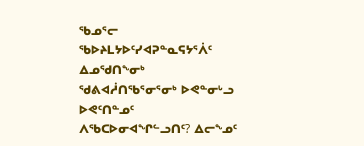ᖃᓄᕐᓕ ᖃᐅᔨᒪᔭᐅᑦᓯᐊᕈᓐᓇᕋᔭᕐᐲᑦ ᐃᓄᖁᑎᖕᓂᒃ ᖁᕕᐊᓲᑎᖃᕐᓂᕐᓂᒃ ᐅᕙᓐᓂᒡᓗ ᐅᕙᑦᑎᓐᓄᑦ ᐱᖃᑕᐅᓂᐊᖏᓪᓗᑎᑦ? ᐃᓕᖕᓄᑦ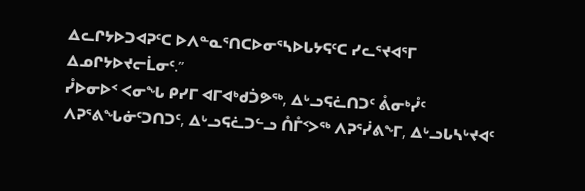ᐃᓚᒋᔭᐅᑐᐊᕈᑦᑕ ᐅᐱᓐᓇᕐᑎᑕᐅᓂᕐᓴᐅᒐᔭᕋᑦᑕ ᓯᓚᕐᔪᐊᕐᒥ ᐃᓄᒋᔭᐅᔪᓕᒫᓂᑦ.”
ᓮᐅᓂᐅᑉ ᐸᓂᖓ ᑭᓯᒥ ᐊᒥᐊᒃᑯᑑᕗᖅ, ᐃᒡᓗᕋᓛᑎᑐᑦ ᕔᓂᒃᓮᑦ ᐱᕈᕐᕕᖓᓃᑦᑐᑎᑐᑦ, ᐃᒡᓗᕋᓛᑐᓪᓗ ᑍᒤᑉᐳᖅ ᐱᕈᕐᓰᕕᖕᒥ, ᐃᒡᓗᒐᓴᒡᔪᐊᑦ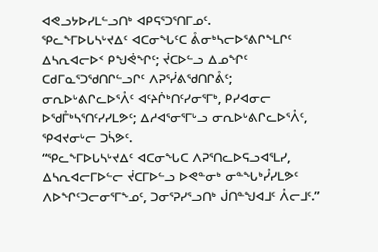ᐊᕙᓗᔭᐅᓯᒪᓪᓗᑎᒃ ᐊᑭᕋᕐᑐᕐᑎᒥᓄᑦ.
ᕿᓚᖕᒥᐅᒐᓴᒡᔪᐃᑦ ᐊᑕᓂᖓᑦᑕ ᕔᓂᒃᓴᓕᐅᕐᕕᒋᖕᒪᒋᑦ ᐃᓴᕆᐊᓕᐅᑉ ᑭᖑᕚᖏᑦ; ᔫᑕᐅᓪᓗ ᐃᓄᖏᑦ ᑕᑯᒥᓇᕐᑐᖁᑎᒋᓪᓗᒋᑦ ᐱᕈᕐᓰᕕᖁᑎᒋᕔᑦ; ᓂᕆᐅᒡᕕᒋᓚᐅᕐᐰᑦ ᐊᑦᔨᒌᒃᑎᑦᓯᓂᕐᒥᒃ, ᑭᓯᐊᓂᓕ ᐅᖁᒤᒃᓴᕐᑎᑦᓯᓯᒪᕗᑦ; ᐃᓱᐊᕐᓂᕐᒥᒡᓗ ᓂᕆᐅᒡᕕᒋᓚᐅᕐᐰᑦ, ᕿᐊᔪᓂᒡᓕ ᑐᓵᕗᑦ.
“ᕿᓚᖕᒥᐅᒐᓴᒡᔪᐃᑦ ᐊᑕᓂᖓᑕ ᐱᕈᕐᑎᓚᐅᕋᓗᐊᕐᒪᓯ, ᐃᓴᕆᐊᓕᒥᐅᓪᓕ ᔫᑕᒥᐅᓪᓗ ᐅᕙᓐᓂᒃ ᓂᓐᖓᒃᓮᓯᒪᕗᑦ ᐱᐅᖏᑦᑐᓕᓂᕐᒥᖕᓄᑦ, ᑐᓂᕐᕈᓯᕐᓗᑎᒃ ᒎᑎᓐᖑᐊᒧᑦ ᐰᓕᒧᑦ.”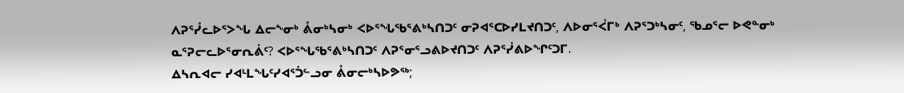ᐱᕈᕐᓮᓚᐅᕐᐳᖓ ᐃᓕᖕᓂᒃ ᕔᓂᒃᓴᓂᒃ ᐸᐅᕐᖓᖃᕐᕕᒃᓴᑎᑐᑦ ᓂᕈᐊᕐᑕᐅᓯᒪᔪᑎᑐᑦ, ᐱᐅᓂᕐᐹᒥᒃ ᐱᕈᕐᑐᒃᓴᓂᑦ, ᖃᓄᕐᓕ ᐅᕙᓐᓂᒃ ᓇᕐᕈᓕᓚᐅᕐᓂᕆᕖᑦ? ᐸᐅᕐᖓᖃᕐᕕᒃᓴᑎᑐᑦ ᐱᕈᕐᓂᕐᓗᕕᐅᔪᑎᑐᑦ ᐱᕈᕐᓰᕕᐅᖏᑦᑐᒥ.
ᐃᓴᕆᐊᓕ ᓯᐊᒻᒪᖓᑦᓯᐊᕐᑑᓪᓗᓂ ᕔᓂᓕᒃᓴᐅᕗᖅ;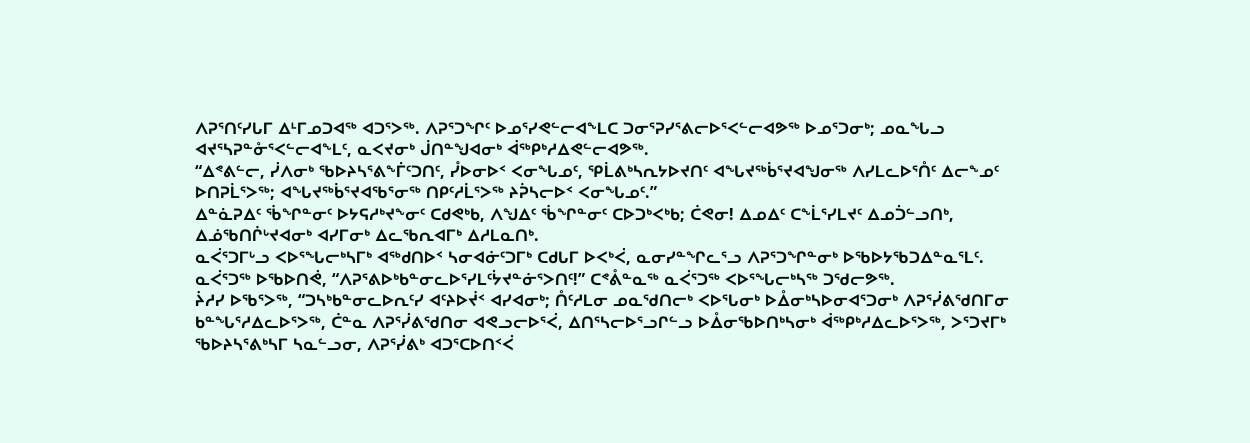ᐱᕈᕐᑎᑦᓯᒐᒥ ᐃᒻᒥᓄᑐᐊᖅ ᐊᑐᕐᐳᖅ. ᐱᕈᕐᑐᖏᑦ ᐅᓄᕐᓯᕙᓪᓕᐊᖕᒪᑕ ᑐᓂᕐᕈᓯᕐᕕᓕᐅᕐᐸᓪᓕᐊᕗᖅ ᐅᓄᕐᑐᓂᒃ; ᓄᓇᖓᓗ ᐊᔪᕐᓴᕈᓐᓁᕐᐸᓪᓕᐊᖕᒪᑦ, ᓇᐸᔪᓂᒃ ᒎᑎᓐᖑᐊᓂᒃ ᐋᖅᑭᒃᓱᐃᕙᓪᓕᐊᕗᖅ.
“ᐃᕝᕕᓪᓕ, ᓰᐱᓂᒃ ᖃᐅᔨᓴᕐᕕᖕᒦᑦᑐᑎᑦ, ᓮᐅᓂᐅᑉ ᐸᓂᖓᓄᑦ, ᕿᒫᕕᒃᓴᕆᔭᐅᔪᑎᑦ ᐊᖓᔪᖅᑳᕐᔪᐊᖑᓂᖅ ᐱᓯᒪᓚᐅᕐᑍᑦ ᐃᓕᖕᓄᑦ ᐅᑎᕈᒫᕐᐳᖅ; ᐊᖓᔪᖅᑳᕐᔪᐊᖃᕐᓂᖅ ᑎᑭᑦᓱᒫᕐᐳᖅ ᔨᕉᓴᓕᐅᑉ ᐸᓂᖓᓄᑦ.”
ᐃᓐᓈᕈᐃᑦ ᖄᖏᓐᓂᑦ ᐅᔭᕋᓱᒃᔪᖕᓂᑦ ᑕᑯᕙᒃᑲ, ᐱᖑᐃᑦ ᖄᖏᓐᓂᑦ ᑕᐅᑐᒃᐸᒃᑲ; ᑖᕙᓂ! ᐃᓄᐃᑦ ᑕᖕᒫᕐᓯᒪᔪᑦ ᐃᓄᑑᓪᓗᑎᒃ, ᐃᓅᖃᑎᒌᒡᔪᐊᓂᒃ ᐊᓯᒥᓂᒃ ᐃᓚᖃᕆᐊᒥᒃ ᐃᓱᒪᓇᑎᒃ.
ᓇᐹᕐᑐᒥᒡᓗ ᐸᐅᕐᖓᓕᒃᓴᒥᒃ ᐊᖅᑯᑎᐅᑉ ᓴᓂᐊᓃᑦᑐᒥᒃ ᑕᑯᒐᒥ ᐅᐸᒃᐹ, ᓇᓂᓯᓐᖏᓚᕐᓗ ᐱᕈᕐᑐᖏᓐᓂᒃ ᐅᖃᐅᔭᖃᑐᐃᓐᓇᕐᒪᑦ. ᓇᐹᕐᑐᖅ ᐅᖃᐅᑎᕚ, “ᐱᕈᕐᕕᐅᒃᑲᓐᓂᓚᐅᕐᓯᒪᑦᔮᔪᓐᓃᕐᐳᑎᑦ!” ᑕᕝᕔᓐᓇᖅ ᓇᐹᕐᑐᖅ ᐸᐅᕐᖓᓕᒃᓴᖅ ᑐᖁᓕᕗᖅ.
ᔩᓱᓯ ᐅᖃᕐᐳᖅ, “ᑐᓴᒃᑲᓐᓂᓚᐅᕆᑦᓯ ᐊᑦᔨᐅᔫᑉ ᐊᓯᐊᓂᒃ; ᑍᑦᓱᒪᓂ ᓄᓇᖁᑎᓕᒃ ᐸᐅᕐᒐᓂᒃ ᐅᐂᓂᒃᓴᐅᓂᐊᕐᑐᓂᒃ ᐱᕈᕐᓰᕕᖁᑎᒥᓂ ᑲᓐᖓᕐᓱᐃᓚᐅᕐᐳᖅ, ᑖᓐᓇ ᐱᕈᕐᓰᕕᖁᑎᓂ ᐊᕙᓗᓕᐅᕐᐹ, ᐃᑎᕐᓴᓕᐅᕐᓗᒋᓪᓗ ᐅᐂᓂᖃᐅᑎᒃᓴᓂᒃ ᐋᖅᑭᒃᓱᐃᓚᐅᕐᐳᖅ, ᐳᕐᑐᔪᒥᒃ ᖃᐅᔨᓴᕐᕕᒃᓴᒥ ᓴᓇᓪᓗᓂ, ᐱᕈᕐᓰᕕᒃ ᐊᑐᕐᑕᐅᑎᑉᐹ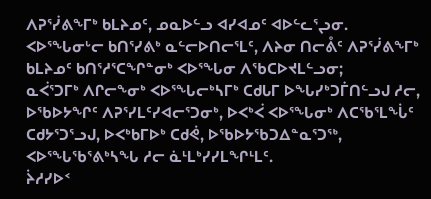ᐱᕈᕐᓰᕕᖕᒥᒃ ᑲᒪᔨᓄᑦ, ᓄᓇᐅᓪᓗ ᐊᓯᐊᓄᑦ ᐊᐅᓪᓚᕐᖢᓂ.
ᐸᐅᕐᖓᓂᒡᓕ ᑲᑎᕐᓯᕕᒃ ᓇᓪᓕᐅᑎᓕᕐᒪᑦ, ᐱᔨᓂ ᑎᓕᕔᑦ ᐱᕈᕐᓰᕕᖕᒥᒃ ᑲᒪᔨᓄᑦ ᑲᑎᕐᓱᕐᑕᖏᓐᓂᒃ ᐸᐅᕐᖓᓂ ᐱᖃᑕᐅᔪᒪᓪᓗᓂ;
ᓇᐹᕐᑐᒥᒃ ᐱᒋᓕᖕᓂᒃ ᐸᐅᕐᖓᓕᒃᓴᒥᒃ ᑕᑯᒐᒥ ᐅᖓᓯᒃᑐᒦᑎᓪᓗᒍ ᓱᓕ, ᐅᖃᐅᔭᖏᑦ ᐱᕈᕐᓯᒪᑦᓯᐊᓕᕐᑐᓂᒃ, ᐅᐸᒃᐹ ᐸᐅᕐᖓᓂᒃ ᐱᑕᖃᕐᒪᖔᑦ ᑕᑯᔭᕐᑐᕐᓗᒍ, ᐅᐸᒃᑲᒥᐅᒃ ᑕᑯᕚ, ᐅᖃᐅᔭᖃᑐᐃᓐᓇᕐᑐᖅ, ᐸᐅᕐᖓᖃᕐᕕᒃᓴᖓ ᓱᓕ ᓈᒻᒪᒃᓯᓯᒪᖏᒻᒪᑦ.
ᔩᓱᓯᐅᑉ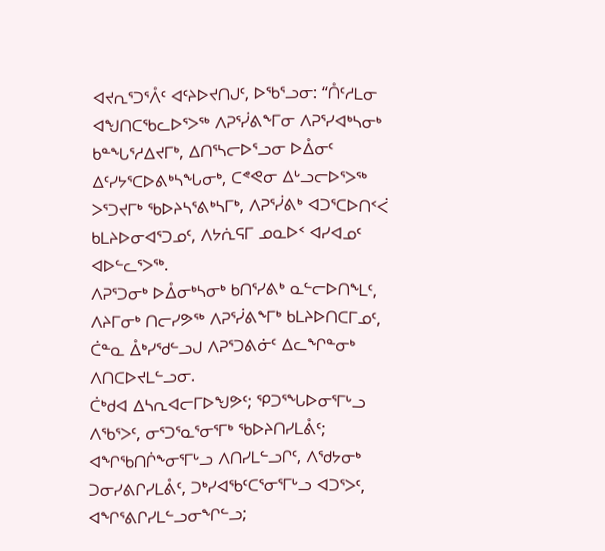ᐊᔪᕆᕐᑐᕐᐰᑦ ᐊᑦᔨᐅᔪᑎᒍᑦ, ᐅᖃᕐᓗᓂ: “ᑍᑦᓱᒪᓂ ᐊᖑᑎᑕᖃᓚᐅᕐᐳᖅ ᐱᕈᕐᓰᕕᖕᒥᓂ ᐱᕈᕐᓯᐊᒃᓴᓂᒃ ᑲᓐᖓᕐᓱᐃᔪᒥᒃ, ᐃᑎᕐᓴᓕᐅᕐᓗᓂ ᐅᐂᓂᑦ ᐃᑦᓯᔭᕐᑕᐅᕕᒃᓴᖓᓂᒃ, ᑕᕝᕙᓂ ᐃᒡᓗᓕᐅᕐᐳᖅ ᐳᕐᑐᔪᒥᒃ ᖃᐅᔨᓴᕐᕕᒃᓴᒥᒃ, ᐱᕈᕐᓰᕕᒃ ᐊᑐᕐᑕᐅᑎᑉᐹ ᑲᒪᔨᐅᓂᐊᕐᑐᓄᑦ, ᐱᔭᕇᕋᒥ ᓄᓇᐅᑉ ᐊᓯᐊᓄᑦ ᐊᐅᓪᓚᕐᐳᖅ.
ᐱᕈᕐᑐᓂᒃ ᐅᐂᓂᒃᓴᓂᒃ ᑲᑎᕐᓯᕕᒃ ᓇᓪᓕᐅᑎᖕᒪᑦ, ᐱᔨᒥᓂᒃ ᑎᓕᓯᕗᖅ ᐱᕈᕐᓰᕕᖕᒥᒃ ᑲᒪᔨᐅᑎᑕᒥᓄᑦ, ᑖᓐᓇ ᐂᒃᓯᖁᓪᓗᒍ ᐱᕈᕐᑐᕕᓃᑦ ᐃᓚᖏᓐᓂᒃ ᐱᑎᑕᐅᔪᒪᓪᓗᓂ.
ᑖᒃᑯᐊ ᐃᓴᕆᐊᓕᒥᐅᖑᕗᑦ; ᕿᑐᕐᖓᐅᓂᕐᒥᒡᓗ ᐱᖃᕐᐳᑦ, ᓂᕐᑐᕐᓇᕐᓂᕐᒥᒃ ᖃᐅᔨᑎᓯᒪᕔᑦ; ᐊᖏᖃᑎᒌᖕᓂᕐᒥᒡᓗ ᐱᑎᓯᒪᓪᓗᒋᑦ, ᐱᖁᔭᓂᒃ ᑐᓂᓯᕕᒋᓯᒪᕔᑦ, ᑐᒃᓯᐊᖃᑦᑕᕐᓂᕐᒥᒡᓗ ᐊᑐᕐᐳᑦ, ᐊᖏᕐᕕᒋᓯᒪᓪᓗᓂᖏᓪᓗ;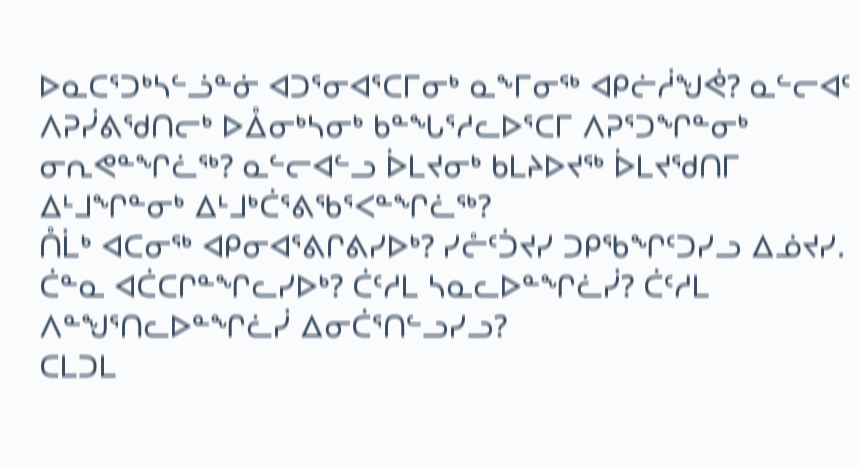ᐅᓇᑕᕐᑐᒃᓴᓪᓘᓐᓃ ᐊᑐᕐᓂᐊᕐᑕᒥᓂᒃ ᓇᖕᒥᓂᖅ ᐊᑭᓖᓲᖑᕚ? ᓇᓪᓕᐊᑦ ᐱᕈᓰᕕᖁᑎᓕᒃ ᐅᐂᓂᒃᓴᓂᒃ ᑲᓐᖓᕐᓱᓚᐅᕐᑕᒥ ᐱᕈᕐᑐᖏᓐᓂᒃ ᓂᕆᕙᓐᖏᓛᖅ? ᓇᓪᓕᐊᓪᓗ ᐆᒪᔪᓂᒃ ᑲᒪᔨᐅᔪᖅ ᐆᒪᔪᖁᑎᒥ ᐃᒻᒧᖏᓐᓂᒃ ᐃᒻᒧᒃᑖᕐᕕᖃᕐᐸᓐᖏᓛᖅ?
ᑍᒫᒃ ᐊᑕᓂᖅ ᐊᑭᓂᐊᕐᕕᒋᕕᓯᐅᒃ? ᓯᓔᑦᑑᔪᓯ ᑐᑭᖃᖏᑦᑐᓯᓗ ᐃᓅᔪᓯ. ᑖᓐᓇ ᐊᑖᑕᒋᓐᖏᓚᓯᐅᒃ? ᑖᑦᓱᒪ ᓴᓇᓚᐅᓐᖏᓛᓰ? ᑖᑦᓱᒪ ᐱᓐᖑᕐᑎᓚᐅᓐᖏᓛᓰ ᐃᓂᑖᕐᑎᓪᓗᓯᓗ?
ᑕᒪᑐᒪ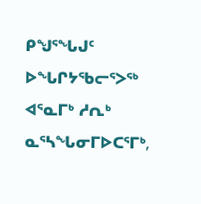ᑭᖑᕐᖓᒍᑦ ᐅᖓᒋᔭᖃᓕᕐᐳᖅ ᐊᕐᓇᒥᒃ ᓱᕆᒃ ᓇᕐᓴᖓᓂᒥᐅᑕᕐᒥᒃ,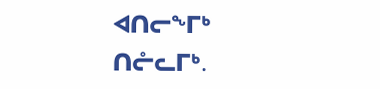ᐊᑎᓕᖕᒥᒃ ᑎᓔᓚᒥᒃ.